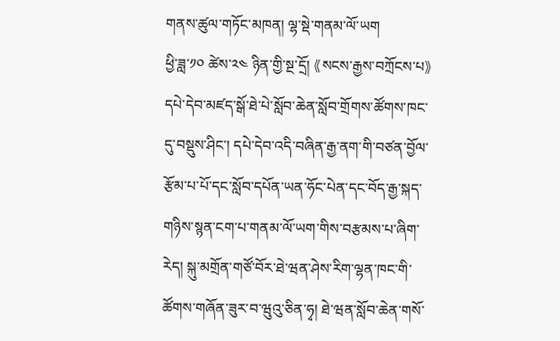གནས་ཚུལ་གཏོང་མཁན། ལྷ་སྡེ་གནམ་ལོ་ཡག
ཕྱི་ཟླ་༡༠ ཚེས་༢༤ ཉིན་གྱི་སྔ་དྲོ། 《སངས་རྒྱས་བཀྲོངས་པ》དཔེ་དེབ་མཛད་སྒོ་ཐེ་པེ་སློབ་ཆེན་སློབ་གྲོགས་ཚོགས་ཁང་དུ་བསྡུས་ཤིང་། དཔེ་དེབ་འདི་བཞིན་རྒྱ་ནག་གི་བཙན་བྱོལ་རྩོམ་པ་པོ་དང་སློབ་དཔོན་ཡན་ཧོང་པེན་དང་བོད་རྒྱ་སྐད་གཉིས་སྙན་ངག་པ་གནམ་ལོ་ཡག་གིས་བརྩམས་པ་ཞིག་རེད། སྐུ་མགྲོན་གཙོ་བོར་ཐེ་ཝན་ཤེས་རིག་ལྷན་ཁང་གི་ཚོགས་གཞོན་ཟུར་བ་ཝུའུ་ཅིན་ཧྭ། ཐེ་ཝན་སློབ་ཆེན་གསོ་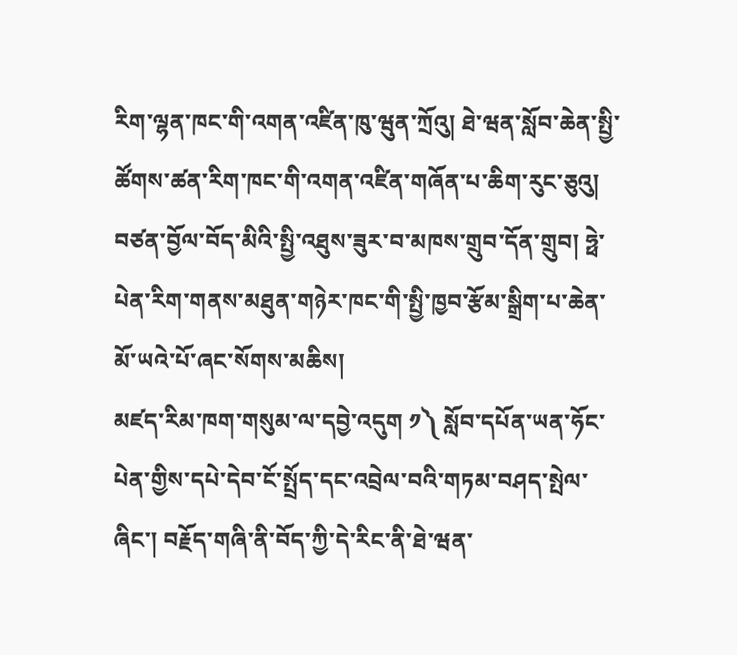རིག་ལྷན་ཁང་གི་འགན་འཛིན་ཁུ་ཝུན་ཀྲོའུ། ཐེ་ཝན་སློབ་ཆེན་སྤྱི་ཚོགས་ཚན་རིག་ཁང་གི་འགན་འཛིན་གཞོན་པ་ཆིག་རུང་ཅུའུ། བཙན་བྱོལ་བོད་མིའི་སྤྱི་འཐུས་ཟུར་བ་མཁས་གྲུབ་དོན་གྲུབ། ཧྥེ་པེན་རིག་གནས་མཐུན་གཉེར་ཁང་གི་སྤྱི་ཁྱབ་རྩོམ་སྒྲིག་པ་ཆེན་མོ་ཡའེ་པོ་ཞང་སོགས་མཆིས།
མཛད་རིམ་ཁག་གསུམ་ལ་དབྱེ་འདུག ༡༽ སློབ་དཔོན་ཡན་ཧོང་པེན་གྱིས་དཔེ་དེབ་ངོ་སྤྲོད་དང་འབྲེལ་བའི་གཏམ་བཤད་སྤེལ་ཞིང་། བརྗོད་གཞི་ནི་བོད་ཀྱི་དེ་རིང་ནི་ཐེ་ཝན་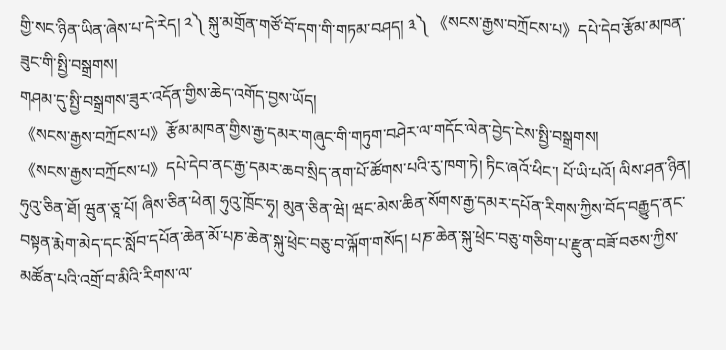གྱི་སང་ཉིན་ཡིན་ཞེས་པ་དེ་རེད། ༢༽ སྐུ་མགྲོན་གཙོ་བོ་དག་གི་གཏམ་བཤད། ༣༽ 《སངས་རྒྱས་བཀྲོངས་པ》དཔེ་དེབ་རྩོམ་མཁན་ཟུང་གི་སྤྱི་བསྒྲགས།
གཤམ་དུ་སྤྱི་བསྒྲགས་ཟུར་འདོན་གྱིས་ཆེད་འགོད་བྱས་ཡོད།
《སངས་རྒྱས་བཀྲོངས་པ》རྩོམ་མཁན་གྱིས་རྒྱ་དམར་གཞུང་གི་གཏུག་བཤེར་ལ་གདོང་ལེན་བྱེད་ངེས་སྤྱི་བསྒྲགས།
《སངས་རྒྱས་བཀྲོངས་པ》དཔེ་དེབ་ནང་རྒྱ་དམར་ཆབ་སྲིད་ནག་པོ་ཚོགས་པའི་རུ་ཁག་ཏེ། ཏིང་ཞའོ་ཕིང་། པོ་ཡི་པའོ། ལིས་ཤན་ཉིན། ཧུའུ་ཅིན་ཐོ། ཝུན་ཅཱ་པོ། ཞིས་ཅིན་ཕེན། ཧུའུ་ཁྲོང་ཧྭ། མུན་ཅིན་ཝེ། ཝང་མེས་ཆིན་སོགས་རྒྱ་དམར་དཔོན་རིགས་ཀྱིས་བོད་བརྒྱུད་ནང་བསྟན་རྨེག་མེད་དང་སློབ་དཔོན་ཆེན་མོ་པཎ་ཆེན་སྐུ་ཕྲེང་བཅུ་བ་ལྐོག་གསོད། པཎ་ཆེན་སྐུ་ཕྲེང་བཅུ་གཅིག་པ་རྫུན་བཟོ་བཅས་ཀྱིས་མཚོན་པའི་འགྲོ་བ་མིའི་རིགས་ལ་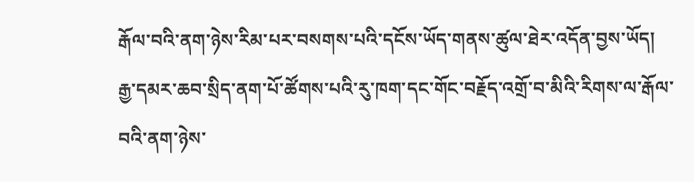རྒོལ་བའི་ནག་ཉེས་རིམ་པར་བསགས་པའི་དངོས་ཡོད་གནས་ཚུལ་ཐེར་འདོན་བྱས་ཡོད།
རྒྱ་དམར་ཆབ་སྲིད་ནག་པོ་ཚོགས་པའི་རུ་ཁག་དང་གོང་བརྗོད་འགྲོ་བ་མིའི་རིགས་ལ་རྒོལ་བའི་ནག་ཉེས་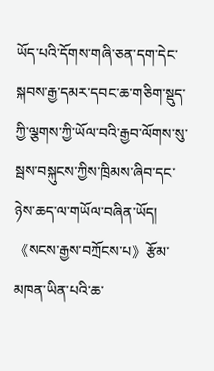ཡོད་པའི་དོགས་གཞི་ཅན་དག་དེང་སྐབས་རྒྱ་དམར་དབང་ཆ་གཅིག་སྡུད་ཀྱི་ལྕགས་ཀྱི་ཡོལ་བའི་རྒྱབ་ལོགས་སུ་སྦས་བསྐུངས་ཀྱིས་ཁྲིམས་ཞིབ་དང་ཉེས་ཆད་ལ་གཡོལ་བཞིན་ཡོད།
《སངས་རྒྱས་བཀྲོངས་པ》རྩོམ་མཁན་ཡིན་པའི་ཆ་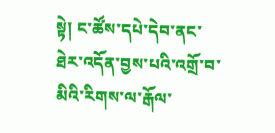སྟེ། ང་ཚོས་དཔེ་དེབ་ནང་ཐེར་འདོན་བྱས་པའི་འགྲོ་བ་མིའི་རིགས་ལ་རྒོལ་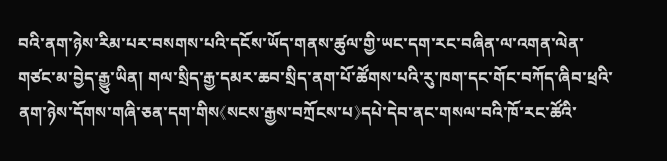བའི་ནག་ཉེས་རིམ་པར་བསགས་པའི་དངོས་ཡོད་གནས་ཚུལ་གྱི་ཡང་དག་རང་བཞིན་ལ་འགན་ལེན་གཙང་མ་བྱེད་རྒྱུ་ཡིན། གལ་སྲིད་རྒྱ་དམར་ཆབ་སྲིད་ནག་པོ་ཚོགས་པའི་རུ་ཁག་དང་གོང་བཀོད་ཞིབ་ཕྲའི་ནག་ཉེས་དོགས་གཞི་ཅན་དག་གིས《སངས་རྒྱས་བཀྲོངས་པ》དཔེ་དེབ་ནང་གསལ་བའི་ཁོ་རང་ཚོའི་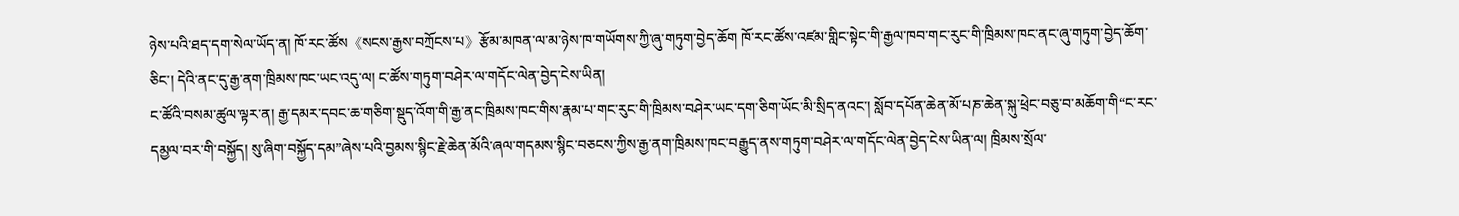ཉེས་པའི་ཐད་དག་སེལ་ཡོད་ན། ཁོ་རང་ཚོས《སངས་རྒྱས་བཀྲོངས་པ》རྩོམ་མཁན་ལ་མ་ཉེས་ཁ་གཡོགས་ཀྱི་ཞུ་གཏུག་བྱེད་ཆོག ཁོ་རང་ཚོས་འཛམ་གླིང་སྟེང་གི་རྒྱལ་ཁབ་གང་རུང་གི་ཁྲིམས་ཁང་ནང་ཞུ་གཏུག་བྱེད་ཆོག་ཅིང་། དེའི་ནང་དུ་རྒྱ་ནག་ཁྲིམས་ཁང་ཡང་འདུ་ལ། ང་ཚོས་གཏུག་བཤེར་ལ་གདོང་ལེན་བྱེད་ངེས་ཡིན།
ང་ཚོའི་བསམ་ཚུལ་ལྟར་ན། རྒྱ་དམར་དབང་ཆ་གཅིག་སྡུད་འོག་གི་རྒྱ་ནང་ཁྲིམས་ཁང་གིས་རྣམ་པ་གང་རུང་གི་ཁྲིམས་བཤེར་ཡང་དག་ཅིག་ཡོང་མི་སྲིད་ནའང་། སློབ་དཔོན་ཆེན་མོ་པཎ་ཆེན་སྐུ་ཕྲེང་བཅུ་བ་མཆོག་གི“ང་རང་དམྱལ་བར་གི་བསྐྱོད། སུ་ཞིག་བསྐྱོད་དམ”ཞེས་པའི་བྱམས་སྙིང་རྗེ་ཆེན་མོའི་ཞལ་གདམས་སྙིང་བཅངས་ཀྱིས་རྒྱ་ནག་ཁྲིམས་ཁང་བརྒྱུད་ནས་གཏུག་བཤེར་ལ་གདོང་ལེན་བྱེད་ངེས་ཡིན་ལ། ཁྲིམས་སྲོལ་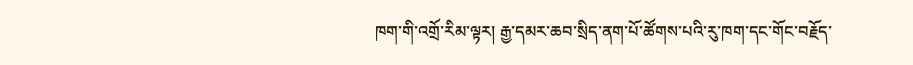ཁག་གི་འགྲོ་རིམ་ལྟར། རྒྱ་དམར་ཆབ་སྲིད་ནག་པོ་ཚོགས་པའི་རུ་ཁག་དང་གོང་བརྗོད་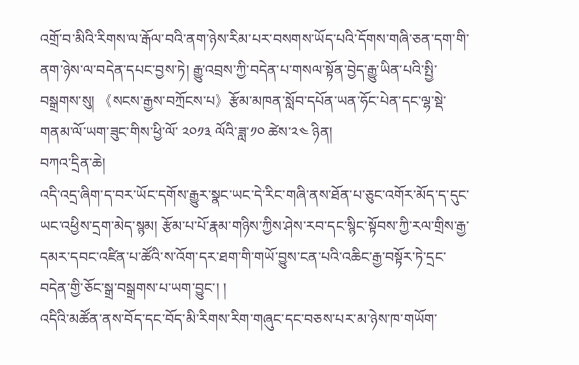འགྲོ་བ་མིའི་རིགས་ལ་རྒོལ་བའི་ནག་ཉེས་རིམ་པར་བསགས་ཡོད་པའི་དོགས་གཞི་ཅན་དག་གི་ནག་ཉེས་ལ་བདེན་དཔང་བྱས་ཏེ། རྒྱུ་འབྲས་ཀྱི་བདེན་པ་གསལ་སྟོན་བྱེད་རྒྱུ་ཡིན་པའི་སྤྱི་བསྒྲགས་སུ། 《སངས་རྒྱས་བཀྲོངས་པ》རྩོམ་མཁན་སློབ་དཔོན་ཡན་ཧོང་པེན་དང་ལྷ་སྡེ་གནམ་ལོ་ཡག་ཟུང་གིས་ཕྱི་ལོ་ ༢༠༡༣ ལོའི་ཟླ་༡༠ ཚེས་༢༤ ཉིན།
བཀའ་དྲིན་ཆེ།
འདི་འདྲ་ཞིག་ད་བར་ཡོང་དགོས་རྒྱུར་སྣང་ཡང་དེ་རིང་གཞི་ནས་ཐོན་པ་ཅུང་འགོར་མོད་ད་དུང་ཡང་འཕྱིས་དྲག་མེད་སྙམ། རྩོམ་པ་པོ་རྣམ་གཉིས་ཀྱིས་ཤེས་རབ་དང་སྙིང་སྟོབས་ཀྱི་རལ་གྲིས་རྒྱ་དམར་དབང་འཛིན་པ་ཚོའི་ས་འོག་དར་ཐག་གི་གཡོ་བྱུས་ངན་པའི་འཆིང་རྒྱ་བསྟོར་ཏེ་དྲང་བདེན་གྱི་ཅོང་སྒྲ་བསྒྲགས་པ་ཡག་བྱུང་། །
འདིའི་མཚོན་ནས་བོད་དང་བོད་མི་རིགས་རིག་གཞུང་དང་བཅས་པར་མ་ཉེས་ཁ་གཡོག་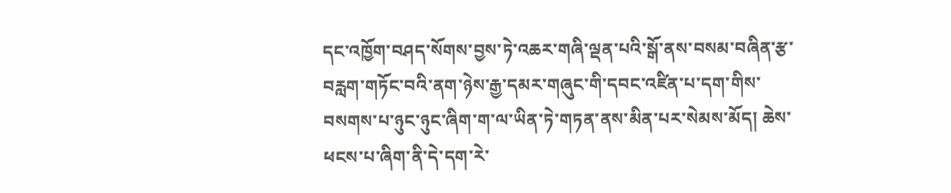དང་འཁྱོག་བཤད་སོགས་བྱས་ཏེ་འཆར་གཞི་ལྡན་པའི་སྒོ་ནས་བསམ་བཞིན་རྩ་བརླག་གཏོང་བའི་ནག་ཉེས་རྒྱ་དམར་གཞུང་གི་དབང་འཛིན་པ་དག་གིས་བསགས་པ་ཉུང་ཉུང་ཞིག་ག་ལ་ཡིན་ཏེ་གཏན་ནས་མིན་པར་སེམས་མོད། ཆེས་ཕངས་པ་ཞིག་ནི་དེ་དག་རེ་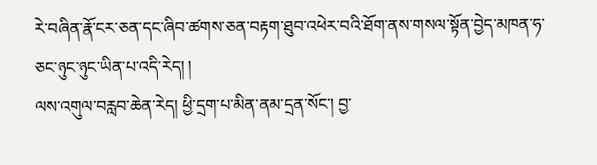རེ་བཞིན་རྣོ་ངར་ཅན་དང་ཞིབ་ཚགས་ཅན་བརྟག་ཐུབ་འཕེར་བའི་ཐོག་ནས་གསལ་སྟོན་བྱེད་མཁན་ཧ་ཅང་ཉུང་ཉུང་ཡིན་པ་འདི་རེད། །
ལས་འགུལ་བརླབ་ཆེན་རེད། ཕྱི་དྲག་པ་མིན་ནམ་དྲན་སོང་། བྱ་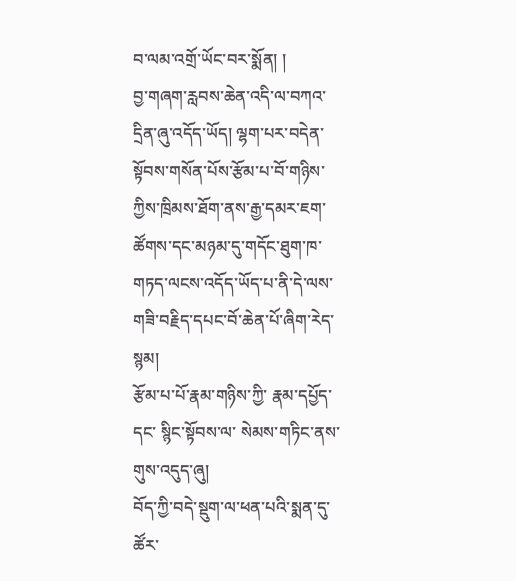བ་ལམ་འགྲོ་ཡོང་བར་སྨོན། །
བྱ་གཞག་རླབས་ཆེན་འདི་ལ་བཀའ་དྲིན་ཞུ་འདོད་ཡོད། ལྷག་པར་བདེན་སྟོབས་གསོན་པོས་རྩོམ་པ་བོ་གཉིས་ཀྱིས་ཁྲིམས་ཐོག་ནས་རྒྱ་དམར་ཇག་ཚོགས་དང་མཉམ་དུ་གདོང་ཐུག་ཁ་གཏད་ལངས་འདོད་ཡོད་པ་ནི་དེ་ལས་གཟི་བརྗིད་དཔང་བོ་ཆེན་པོ་ཞིག་རེད་སྙམ།
རྩོམ་པ་པོ་རྣམ་གཉིས་ཀྱི་ རྣམ་དཔྱོད་དང་ སྙིང་སྟོབས་ལ་ སེམས་གཏིང་ནས་གུས་འདུད་ཞུ།
བོད་ཀྱི་བདེ་སྡུག་ལ་ཕན་པའི་སྨན་དུ་ཚོར་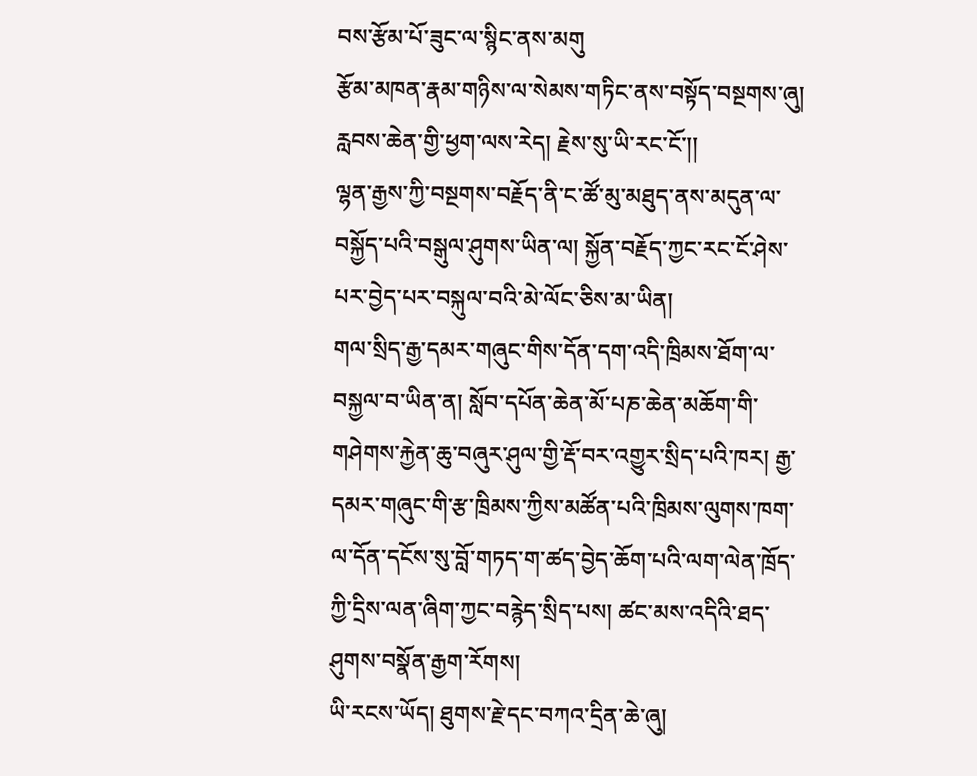བས་རྩོམ་པོ་ཟུང་ལ་སྙིང་ནས་མགུ
རྩོམ་མཁན་རྣམ་གཉིས་ལ་སེམས་གཏིང་ནས་བསྟོད་བསྔགས་ཞུ།
རླབས་ཆེན་གྱི་ཕྱག་ལས་རེད། རྗེས་སུ་ཡི་རང་ངོ་།།
ལྷན་རྒྱས་ཀྱི་བསྔགས་བརྗོད་ནི་ང་ཚོ་མུ་མཐུད་ནས་མདུན་ལ་བསྐྱོད་པའི་བསྒུལ་ཤུགས་ཡིན་ལ། སྐྱོན་བརྗོད་ཀྱང་རང་ངོ་ཤེས་པར་བྱེད་པར་བསྐུལ་བའི་མེ་ལོང་ཅིས་མ་ཡིན།
གལ་སྲིད་རྒྱ་དམར་གཞུང་གིས་དོན་དག་འདི་ཁྲིམས་ཐོག་ལ་བསྐྱལ་བ་ཡིན་ན། སློབ་དཔོན་ཆེན་མོ་པཎ་ཆེན་མཆོག་གི་གཤེགས་རྐྱེན་ཆུ་བཞུར་ཤུལ་གྱི་རྡོ་བར་འགྱུར་སྲིད་པའི་ཁར། རྒྱ་དམར་གཞུང་གི་རྩ་ཁྲིམས་ཀྱིས་མཚོན་པའི་ཁྲིམས་ལུགས་ཁག་ལ་དོན་དངོས་སུ་བློ་གཏད་ག་ཚད་བྱེད་ཆོག་པའི་ལག་ལེན་ཁྲོད་ཀྱི་དྲིས་ལན་ཞིག་ཀྱང་བརྙེད་སྲིད་པས། ཚང་མས་འདིའི་ཐད་ཤུགས་བསྣོན་རྒྱག་རོགས།
ཡི་རངས་ཡོད། ཐུགས་རྗེ་དང་བཀའ་དྲིན་ཆེ་ཞུ།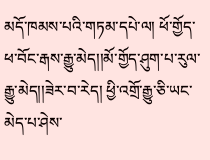མདོ་ཁམས་པའི་གཏམ་དཔེ་ལ། ཕོ་གྱོད་ཕ་བོང་རྒས་རྒྱུ་མེད།།མོ་གྱོད་ཤུག་པ་རུལ་རྒྱུ་མེད།།ཟེར་བ་རེད། ཕྱི་འགྲོ་རྒྱུ་ཅི་ཡང་མེད་པ་ཤེས་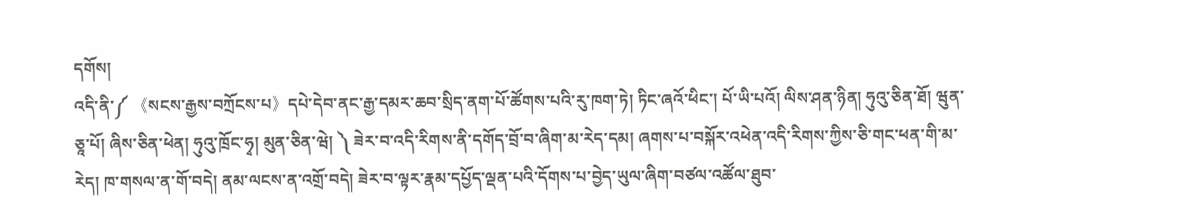དགོས།
འདི་ནི་༼ 《སངས་རྒྱས་བཀྲོངས་པ》དཔེ་དེབ་ནང་རྒྱ་དམར་ཆབ་སྲིད་ནག་པོ་ཚོགས་པའི་རུ་ཁག་ཏེ། ཏིང་ཞའོ་ཕིང་། པོ་ཡི་པའོ། ལིས་ཤན་ཉིན། ཧུའུ་ཅིན་ཐོ། ཝུན་ཅཱ་པོ། ཞིས་ཅིན་ཕེན། ཧུའུ་ཁྲོང་ཧྭ། མུན་ཅིན་ཝེ། ༽ ཟེར་བ་འདི་རིགས་ནི་དགོད་བྲོ་བ་ཞིག་མ་རེད་དམ། ཞགས་པ་བསྐོར་འཕེན་འདི་རིགས་ཀྱིས་ཅི་གང་ཕན་གི་མ་རེད། ཁ་གསལ་ན་གོ་བདེ། ནམ་ལངས་ན་འགྲོ་བདེ། ཟེར་བ་ལྟར་རྣམ་དཔྱོད་ལྡན་པའི་དོགས་པ་བྱེད་ཡུལ་ཞིག་བཙལ་འཚོལ་ཐུབ་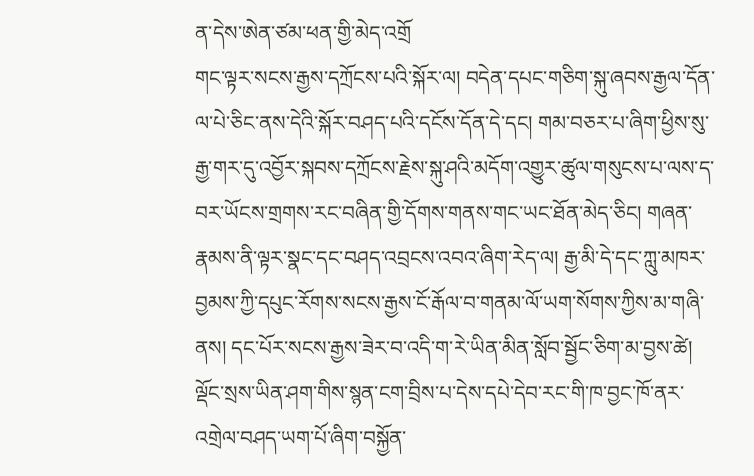ན་དེས་ཨེན་ཙམ་ཕན་གྱི་མེད་འགྲོ
གང་ལྟར་སངས་རྒྱས་དཀྲོངས་པའི་སྐོར་ལ། བདེན་དཔང་གཅིག་སྐུ་ཞབས་རྒྱལ་དོན་ལ་པེ་ཅིང་ནས་དེའི་སྐོར་བཤད་པའི་དངོས་དོན་དེ་དང། གམ་བཅར་པ་ཞིག་ཕྱིས་སུ་རྒྱ་གར་དུ་འབྱོར་སྐབས་དཀྲོངས་རྗེས་སྐུ་ཤའི་མདོག་འགྱུར་ཚུལ་གསུངས་པ་ལས་ད་བར་ཡོངས་གྲགས་རང་བཞིན་གྱི་དོགས་གནས་གང་ཡང་ཐོན་མེད་ཅིང། གཞན་རྣམས་ནི་ལྟར་སྣང་དང་བཤད་འབྲངས་འབའ་ཞིག་རེད་ལ། རྒྱ་མི་དེ་དང་ཀླུ་མཁར་བྱམས་ཀྱི་དཔུང་རོགས་སངས་རྒྱས་ངོ་རྒོལ་བ་གནམ་ལོ་ཡག་སོགས་ཀྱིས་མ་གཞི་ནས། དང་པོར་སངས་རྒྱས་ཟེར་བ་འདི་ག་རེ་ཡིན་མིན་སློབ་སྦྱོང་ཅིག་མ་བྱས་ཚེ། ལྡོང་སྲས་ཡིན་ཤག་གིས་སྙན་ངག་བྲིས་པ་དེས་དཔེ་དེབ་རང་གི་ཁ་བྱང་ཁོ་ནར་འགྲེལ་བཤད་ཡག་པོ་ཞིག་བསྐྱོན་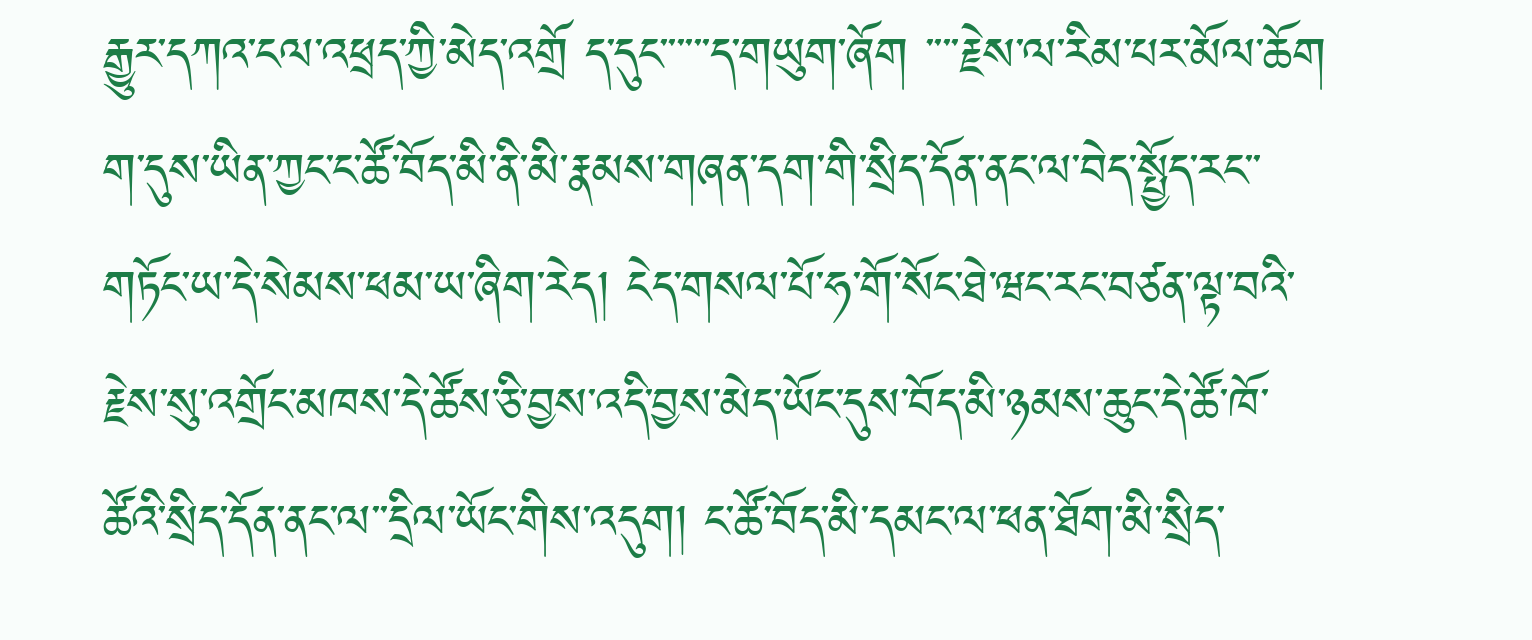རྒྱུར་དཀའ་ངལ་འཕྲད་ཀྱི་མེད་འགྲོ ད་དུང་་་་་་ད་གཡུག་ཞོག ་་་་རྗེས་ལ་རིམ་པར་མོལ་ཆོག
ག་དུས་ཡིན་ཀྱང་ང་ཚོ་བོད་མི་ནི་མི་རྣམས་གཞན་དག་གི་སྲིད་དོན་ནང་ལ་བེད་སྤྱོད་རང་་གཏོང་ཡ་དེ་སེམས་ཕམ་ཡ་ཞིག་རེད། ངེད་གསལ་པོ་ཧ་གོ་སོང་ཐེ་ཝང་རང་བཙན་ལྟ་བའི་རྗེས་སུ་འགྲོང་མཁས་དེ་ཚོས་ཅི་བྱས་འདི་བྱས་མེད་ཡོང་དུས་བོད་མི་ཉམས་ཆུང་དེ་ཚོ་ཁོ་ཚོའི་སྲིད་དོན་ནང་ལ་་དྲིལ་ཡོང་གིས་འདུག། ང་ཚོ་བོད་མི་དམང་ལ་ཕན་ཐོག་མི་སྲིད་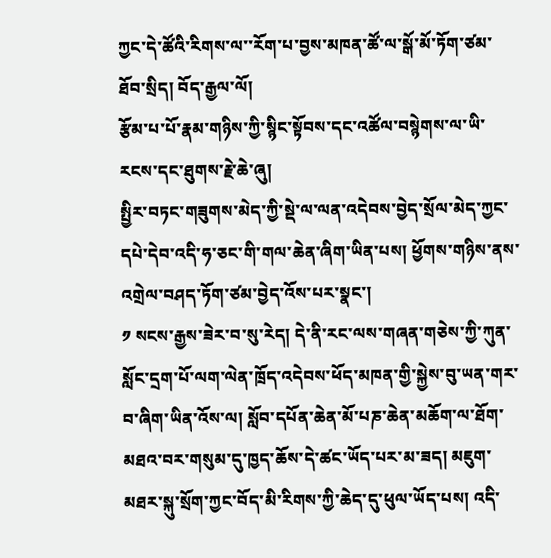ཀྱང་དེ་ཚོའི་རིགས་ལ་་རོག་པ་བྱས་མཁན་ཚོ་ལ་སྒོ་མོ་ཏོག་ཙམ་ཐོབ་སྲིད། བོད་རྒྱལ་ལོ།
རྩོམ་པ་པོ་རྣམ་གཉིས་ཀྱི་སྙིང་སྟོབས་དང་འཚོལ་བསྙེགས་ལ་ཡི་རངས་དང་ཐུགས་རྗེ་ཆེ་ཞུ།
སྤྱིར་བཏང་གཟུགས་མེད་ཀྱི་སྡེ་ལ་ལན་འདེབས་བྱེད་སྲོལ་མེད་ཀྱང་དཔེ་དེབ་འདི་ཧ་ཅང་གི་གལ་ཆེན་ཞིག་ཡིན་པས། ཕྱོགས་གཉིས་ནས་འགྲེལ་བཤད་ཏོག་ཙམ་བྱེད་འོས་པར་སྣང་།
༡ སངས་རྒྱས་ཟེར་བ་སུ་རེད། དེ་ནི་རང་ལས་གཞན་གཅེས་ཀྱི་ཀུན་སློང་དྲག་པོ་ལག་ལེན་ཁྲོད་འདེབས་ཕོད་མཁན་གྱི་སྐྱེས་བུ་ཡན་གར་བ་ཞིག་ཡིན་འོས་ལ། སློབ་དཔོན་ཆེན་མོ་པཎ་ཆེན་མཆོག་ལ་ཐོག་མཐའ་བར་གསུམ་དུ་ཁྱད་ཆོས་དེ་ཚང་ཡོད་པར་མ་ཟད། མཇུག་མཐར་སྐུ་སྲོག་ཀྱང་བོད་མི་རིགས་ཀྱི་ཆེད་དུ་ཕུལ་ཡོད་པས། འདི་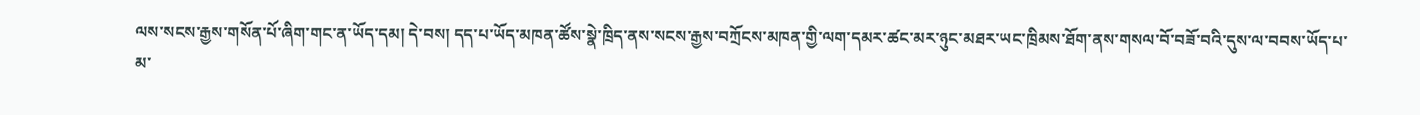ལས་སངས་རྒྱས་གསོན་པོ་ཞིག་གང་ན་ཡོད་དམ། དེ་བས། དད་པ་ཡོད་མཁན་ཚོས་སྣེ་ཁྲིད་ནས་སངས་རྒྱས་བཀྲོངས་མཁན་གྱི་ལག་དམར་ཚང་མར་ཉུང་མཐར་ཡང་ཁྲིམས་ཐོག་ནས་གསལ་བོ་བཟོ་བའི་དུས་ལ་བབས་ཡོད་པ་མ་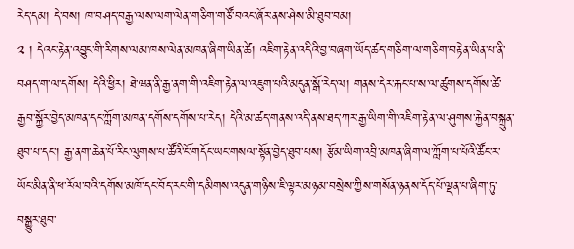རེད་དམ། དེ་བས། ཁ་བཤད་བརྒྱ་ལས་ལག་ལེན་གཅིག་གཙོ་བའང་ཞོར་ནས་ཤེས་མི་ཐུབ་བམ།
༢ ། དེའང་རྟེན་འབྱུང་གི་རིགས་ལམ་ཁས་ལེན་མཁན་ཞིག་ཡིན་ཚེ། འཇིག་རྟེན་འདིའི་བྱ་བཞག་ཡོད་ཚད་གཅིག་ལ་གཅིག་བརྟེན་ཡིན་པ་ནི་བཤད་ག་ལ་དགོས། དེའི་ཕྱིར། ཐེ་ཝན་ནི་རྒྱ་ནག་གི་འཇིག་རྟེན་ལ་འཇུག་པའི་མདུན་སྒོ་རེད་ལ། གནས་དེར་རྐང་པ་ས་ལ་ཚུགས་དགོས་ཚེ་རྒྱབ་སྐྱོར་བྱེད་མཁན་དང་ཀློག་མཁན་དགོས་དགོས་པ་རེད། དེའི་མ་ཚད་གནས་འདི་ནས་ཐད་ཀར་རྒྱ་ཡིག་གི་འཇིག་རྟེན་ལ་ཤུགས་རྐྱེན་བསྐྲུན་ཐུབ་པ་དང་། རྒྱ་ནག་ཆེན་པོ་རིང་ལུགས་པ་ཚོའི་ངོ་གདོང་ཡང་གསལ་སྟོན་བྱེད་ཐུབ་པས། རྩོམ་ཡིག་འབྲི་མཁན་ཞིག་ལ་ཀློག་པ་པོའི་ཚོང་ར་ཡོང་མིན་ནི་ཕ་རོལ་བའི་དགོས་མཁོ་དང་བོད་རང་གི་དམིགས་འདུན་གཉིས་ཇི་ལྟར་མཉམ་བསྲེས་ཀྱིས་གསོན་ཉནས་དོད་པོ་ལྡན་པ་ཞིག་ཏུ་བསྒྱུར་ཐུབ་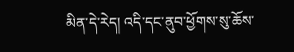མིན་དེ་རེད། འདི་དང་ནུབ་ཕྱོགས་སུ་ཆོས་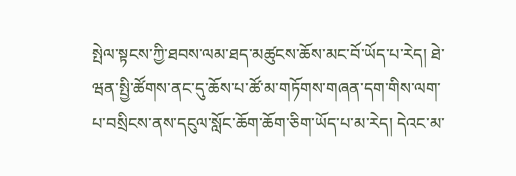སྤེལ་སྟངས་ཀྱི་ཐབས་ལམ་ཐད་མཚུངས་ཆོས་མང་བོ་ཡོད་པ་རེད། ཐེ་ཝན་སྤྱི་ཚོགས་ནང་དུ་ཆོས་པ་ཚོ་མ་གཏོགས་གཞན་དག་གིས་ལག་པ་བསྲིངས་ནས་དངུལ་སློང་ཆོག་ཆོག་ཅིག་ཡོད་པ་མ་རེད། དེའང་མ་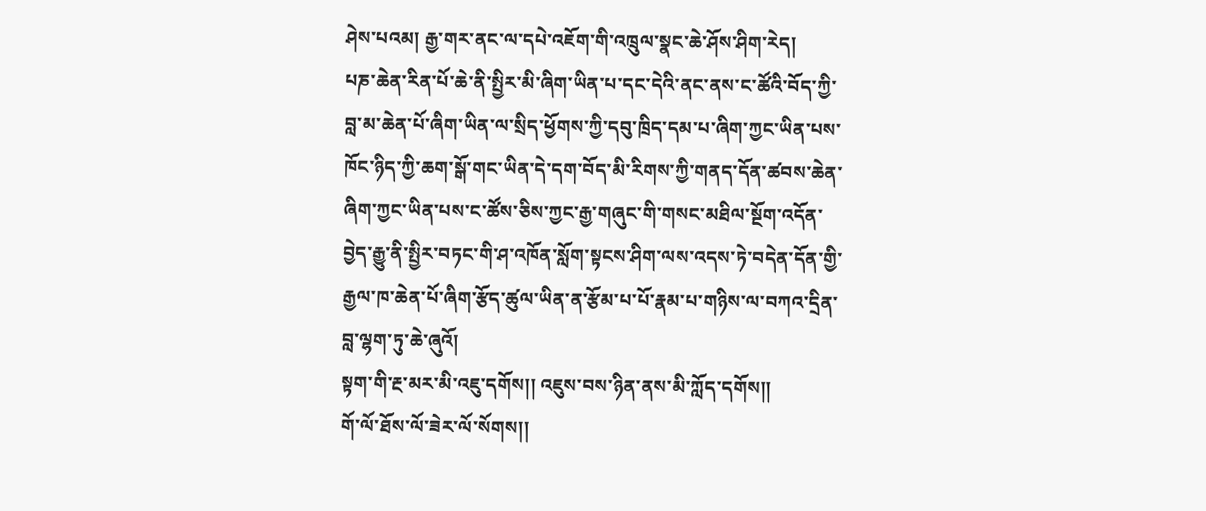ཤེས་པའམ། རྒྱ་གར་ནང་ལ་དཔེ་འཇོག་གི་འཁྲུལ་སྣང་ཆེ་ཤོས་ཤིག་རེད།
པཎ་ཆེན་རིན་པོ་ཆེ་ནི་སྤྱིར་མི་ཞིག་ཡིན་པ་དང་དེའི་ནང་ནས་ང་ཚོའི་བོད་ཀྱི་བླ་མ་ཆེན་པོ་ཞིག་ཡིན་ལ་སྲིད་ཕྱོགས་ཀྱི་དབུ་ཁྲིད་དམ་པ་ཞིག་ཀྱང་ཡིན་པས་ཁོང་ཉིད་ཀྱི་ཆག་སྒོ་གང་ཡིན་དེ་དག་བོད་མི་རིགས་ཀྱི་གནད་དོན་ཚབས་ཆེན་ཞིག་ཀྱང་ཡིན་པས་ང་ཚོས་ཅིས་ཀྱང་རྒྱ་གཞུང་གི་གསང་མཐིལ་སྔོག་འདོན་བྱེད་རྒྱུ་ནི་སྤྱིར་བཏང་གི་ཤ་འཁོན་སློག་སྟངས་ཤིག་ལས་འདས་ཏེ་བདེན་དོན་གྱི་རྒྱལ་ཁ་ཆེན་པོ་ཞིག་རྩོད་ཚུལ་ཡིན་ན་རྩོམ་པ་པོ་རྣམ་པ་གཉིས་ལ་བཀའ་དྲིན་བླ་ལྷག་ཏུ་ཆེ་ཞུའོ།
སྟག་གི་རྔ་མར་མི་འཇུ་དགོས།། འཇུས་བས་ཉིན་ནས་མི་ཀློད་དགོས།།
གོ་ལོ་ཐོས་ལོ་ཟེར་ལོ་སོགས།།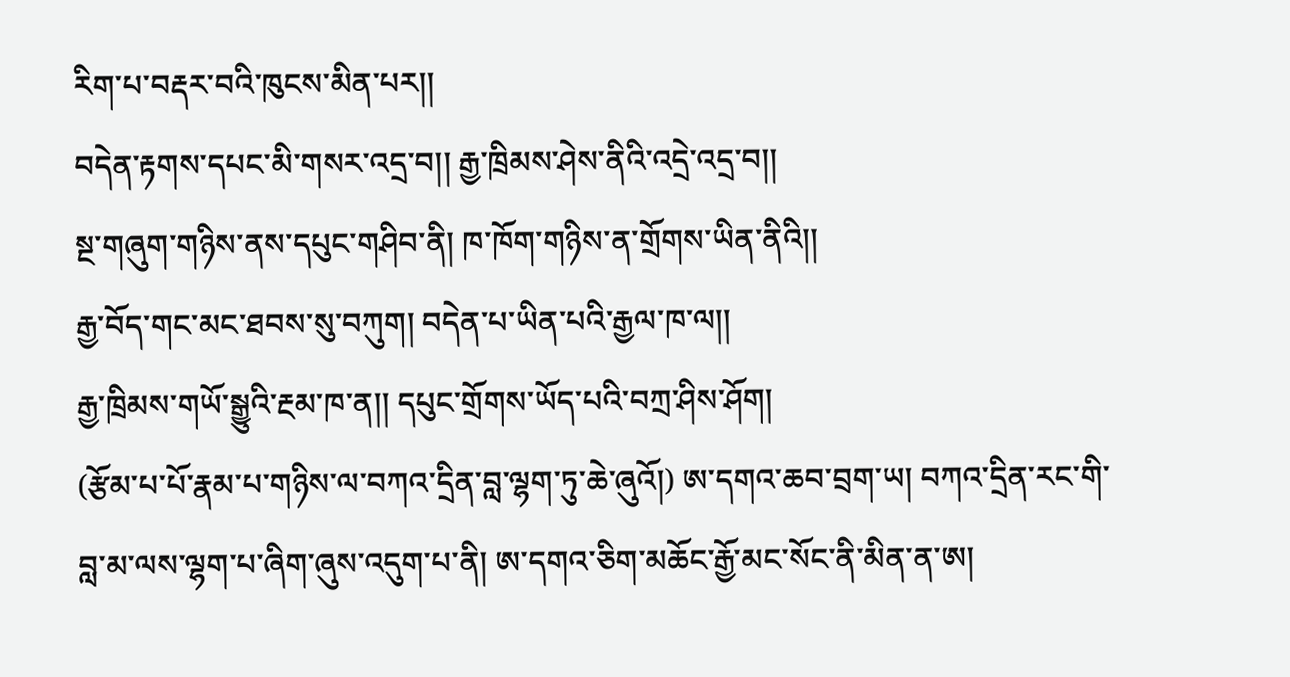རིག་པ་བརྡར་བའི་ཁུངས་མིན་པར།།
བདེན་རྟགས་དཔང་མི་གསར་འདྲ་བ།། རྒྱ་ཁྲིམས་ཤེས་ནིའི་འདྲེ་འདྲ་བ།།
སྔ་གཞུག་གཉིས་ནས་དཔུང་གཤིབ་ནི། ཁ་ཁོག་གཉིས་ན་གྲོགས་ཡིན་ནིའི།།
རྒྱ་བོད་གང་མང་ཐབས་སུ་བཀུག། བདེན་པ་ཡིན་པའི་རྒྱལ་ཁ་ལ།།
རྒྱ་ཁྲིམས་གཡོ་སྒྱུའི་རྔམ་ཁ་ན།། དཔུང་གྲོགས་ཡོད་པའི་བཀྲ་ཤིས་ཤོག།
(རྩོམ་པ་པོ་རྣམ་པ་གཉིས་ལ་བཀའ་དྲིན་བླ་ལྷག་ཏུ་ཆེ་ཞུའོ།) ཨ་དགའ་ཆབ་བྲག་ཡ། བཀའ་དྲིན་རང་གི་བླ་མ་ལས་ལྷག་པ་ཞིག་ཞུས་འདུག་པ་ནི། ཨ་དགའ་ཅིག་མཆོང་རྒྱོ་མང་སོང་ནི་མིན་ན་ཨ།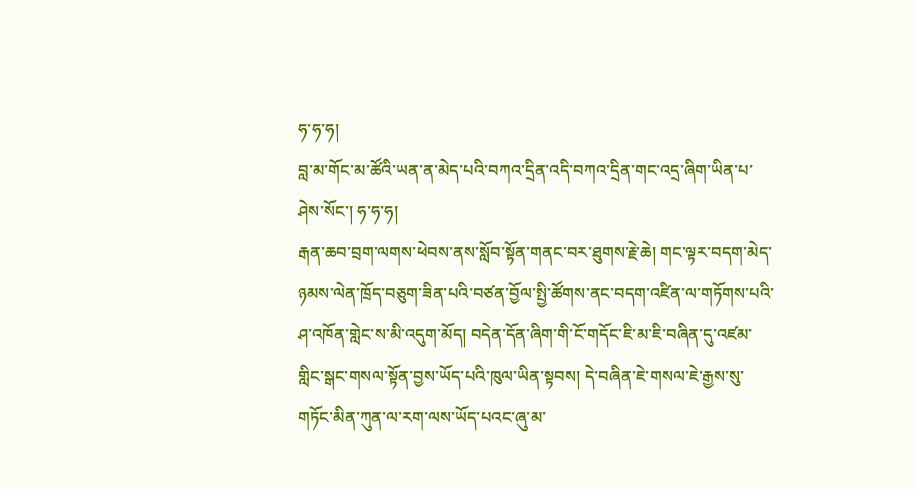ཧ་ཧ་ཧ།
བླ་མ་གོང་མ་ཚོའི་ཡན་ན་མེད་པའི་བཀའ་དྲིན་འདི་བཀའ་དྲིན་གང་འདྲ་ཞིག་ཡིན་པ་ཤེས་སོང་། ཧ་ཧ་ཧ།
རྒན་ཆབ་བྲག་ལགས་ཕེབས་ནས་སློབ་སྟོན་གནང་བར་ཐུགས་རྗེ་ཆེ། གང་ལྟར་བདག་མེད་ཉམས་ལེན་ཁྲོད་བཅུག་ཟིན་པའི་བཙན་བྱོལ་སྤྱི་ཚོགས་ནང་བདག་འཛིན་ལ་གཏོགས་པའི་ཤ་འཁོན་གླེང་ས་མི་འདུག་མོད། བདེན་དོན་ཞིག་གི་ངོ་གདོང་ཇི་མ་ཇི་བཞིན་དུ་འཛམ་གླིང་སྒང་གསལ་སྟོན་བྱས་ཡོད་པའི་ཁུལ་ཡིན་སྟབས། དེ་བཞིན་ཇེ་གསལ་ཇེ་རྒྱས་སུ་གཏོང་མིན་ཀུན་ལ་རག་ལས་ཡོད་པའང་ཞུ་མ་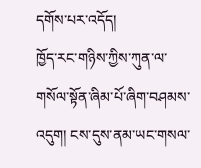དགོས་པར་འདོད།
ཁྱོད་རང་གཉིས་ཀྱིས་ཀུན་ལ་གསོལ་སྟོན་ཞིམ་པོ་ཞིག་བཤམས་འདུག། ངས་དུས་ནམ་ཡང་གསལ་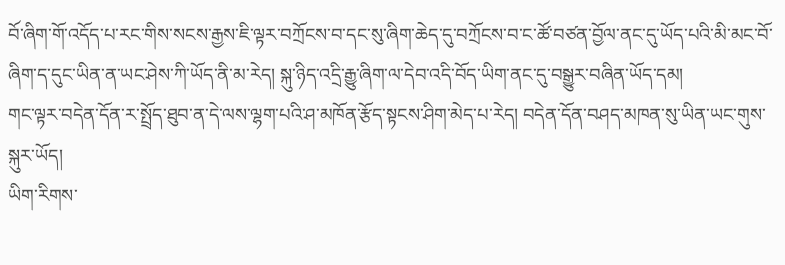བོ་ཞིག་གོ་འདོད་པ་རང་གིས་སངས་རྒྱས་ཇི་ལྟར་བཀྲོངས་བ་དང་སུ་ཞིག་ཆེད་དུ་བཀྲོངས་བ་ང་ཚོ་བཙན་བྱོལ་ནང་དུ་ཡོད་པའི་མི་མང་བོ་ཞིག་ད་དུང་ཡིན་ན་ཡང་ཤེས་ཀི་ཡོད་ནི་མ་རེད། སྐུ་ཉིད་འདྲི་རྒྱུ་ཞིག་ལ་དེབ་འདི་བོད་ཡིག་ནང་དུ་བསྒྱུར་བཞིན་ཡོད་དམ།
གང་ལྟར་བདེན་དོན་ར་སྤྲོད་ཐུབ་ན་དེ་ལས་ལྷག་པའི་ཤ་མཁོན་རྩོད་སྟངས་ཤིག་མེད་པ་རེད། བདེན་དོན་བཤད་མཁན་སུ་ཡིན་ཡང་གུས་སྐུར་ཡོད།
ཡིག་རིགས་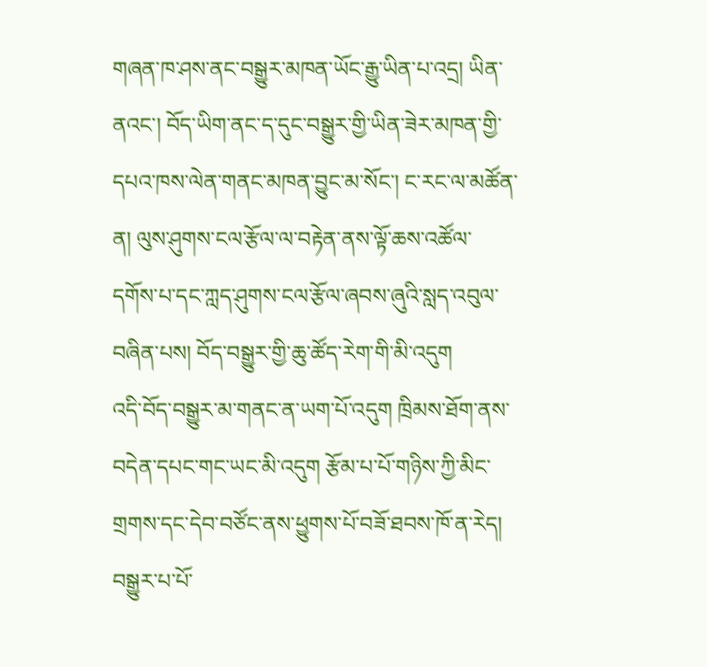གཞན་ཁ་ཤས་ནང་བསྒྱུར་མཁན་ཡོང་རྒྱུ་ཡིན་པ་འདྲ། ཡིན་ནའང་། བོད་ཡིག་ནང་ད་དུང་བསྒྱུར་གྱི་ཡིན་ཟེར་མཁན་གྱི་དཔའ་ཁས་ལེན་གནང་མཁན་བྱུང་མ་སོང་། ང་རང་ལ་མཚོན་ན། ལུས་ཤུགས་ངལ་རྩོལ་ལ་བརྟེན་ནས་ལྟོ་ཆས་འཚོལ་དགོས་པ་དང་ཀླད་ཤུགས་ངལ་རྩོལ་ཞབས་ཞུའི་སླད་འབུལ་བཞིན་པས། བོད་བསྒྱུར་གྱི་ཆུ་ཚོད་རེག་གི་མི་འདུག
འདི་བོད་བསྒྱུར་མ་གནང་ན་ཡག་པོ་འདུག ཁྲིམས་ཐོག་ནས་བདེན་དཔང་གང་ཡང་མི་འདུག རྩོམ་པ་པོ་གཉིས་ཀྱི་མིང་གྲགས་དང་དེབ་བཙོང་ནས་ཕྱུགས་པོ་བཟོ་ཐབས་ཁོ་ན་རེད། བསྒྱུར་པ་པོ་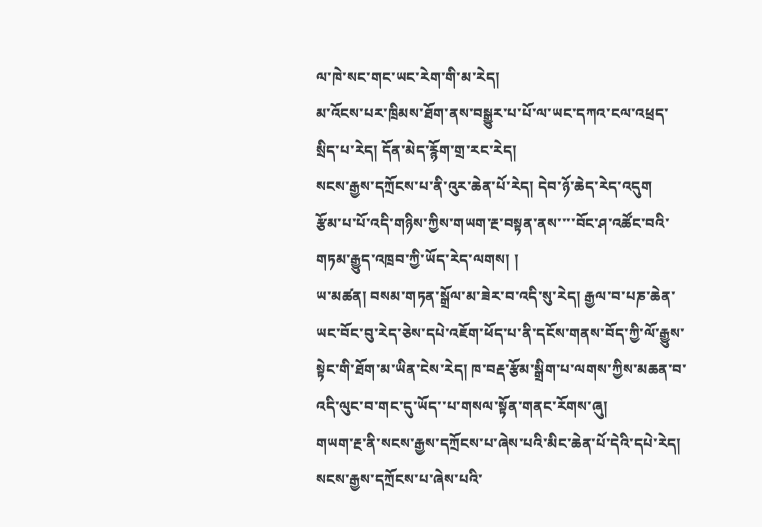ལ་ཁེ་སང་གང་ཡང་རེག་གི་མ་རེད།
མ་འོངས་པར་ཁྲིམས་ཐོག་ནས་བསྒྱུར་པ་པོ་ལ་ཡང་དཀའ་ངལ་འཕྲད་སྲིད་པ་རེད། དོན་མེད་རྙོག་གྲ་རང་རེད།
སངས་རྒྱས་དཀྲོངས་པ་ནི་འུར་ཆེན་པོ་རེད། དེབ་ཉོ་ཆེད་རེད་འདུག
རྩོམ་པ་པོ་འདི་གཉིས་ཀྱིས་གཡག་རྔ་བསྟན་ནས་་་་བོང་ཤ་འཚོང་བའི་གཏམ་རྒྱུད་འཁྲབ་ཀྱི་ཡོད་རེད་ལགས། །
ཡ་མཚན། བསམ་གཏན་སྒྲོལ་མ་ཟེར་བ་འདི་སུ་རེད། རྒྱལ་བ་པཎ་ཆེན་ཡང་བོང་བུ་རེད་ཅེས་དཔེ་འཇོག་ཕོད་པ་ནི་དངོས་གནས་བོད་ཀྱི་ལོ་རྒྱུས་སྟེང་གི་ཐོག་མ་ཡིན་ངེས་རེད། ཁ་བརྡ་རྩོམ་སྒྲིག་པ་ལགས་ཀྱིས་མཆན་བ་འདི་ལུང་བ་གང་དུ་ཡོད་་པ་གསལ་སྟོན་གནང་རོགས་ཞུ།
གཡག་རྔ་ནི་སངས་རྒྱས་དཀྲོངས་པ་ཞེས་པའི་མིང་ཆེན་པོ་དེའི་དཔེ་རེད།
སངས་རྒྱས་དཀྲོངས་པ་ཞེས་པའི་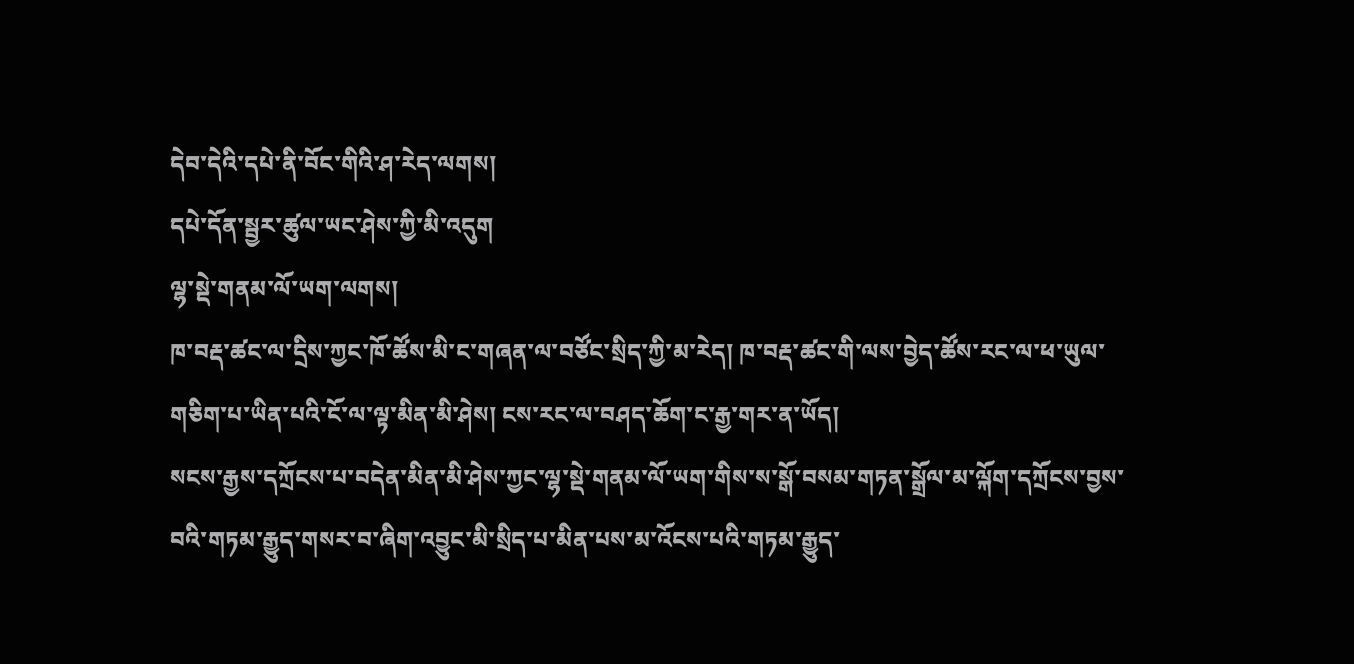དེབ་དེའི་དཔེ་ནི་བོང་གིའི་ཤ་རེད་ལགས།
དཔེ་དོན་སྦྱར་ཚུལ་ཡང་ཤེས་ཀྱི་མི་འདུག
ལྷ་སྡེ་གནམ་ལོ་ཡག་ལགས།
ཁ་བརྡ་ཚང་ལ་དྲིས་ཀྱང་ཁོ་ཚོས་མི་ང་གཞན་ལ་བཙོང་སྲིད་ཀྱི་མ་རེད། ཁ་བརྡ་ཚང་གི་ལས་བྱེད་ཚོས་རང་ལ་ཕ་ཡུལ་གཅིག་པ་ཡིན་པའི་ངོ་ལ་ལྟ་མིན་མི་ཤེས། ངས་རང་ལ་བཤད་ཆོག་ང་རྒྱ་གར་ན་ཡོད།
སངས་རྒྱས་དཀྲོངས་པ་བདེན་མིན་མི་ཤེས་ཀྱང་ལྷ་སྡེ་གནམ་ལོ་ཡག་གིས་ས་སྒོ་བསམ་གཏན་སྒྲོལ་མ་ལྐོག་དཀྲོངས་བྱས་བའི་གཏམ་རྒྱུད་གསར་བ་ཞིག་འབྱུང་མི་སྲིད་པ་མིན་པས་མ་འོངས་པའི་གཏམ་རྒྱུད་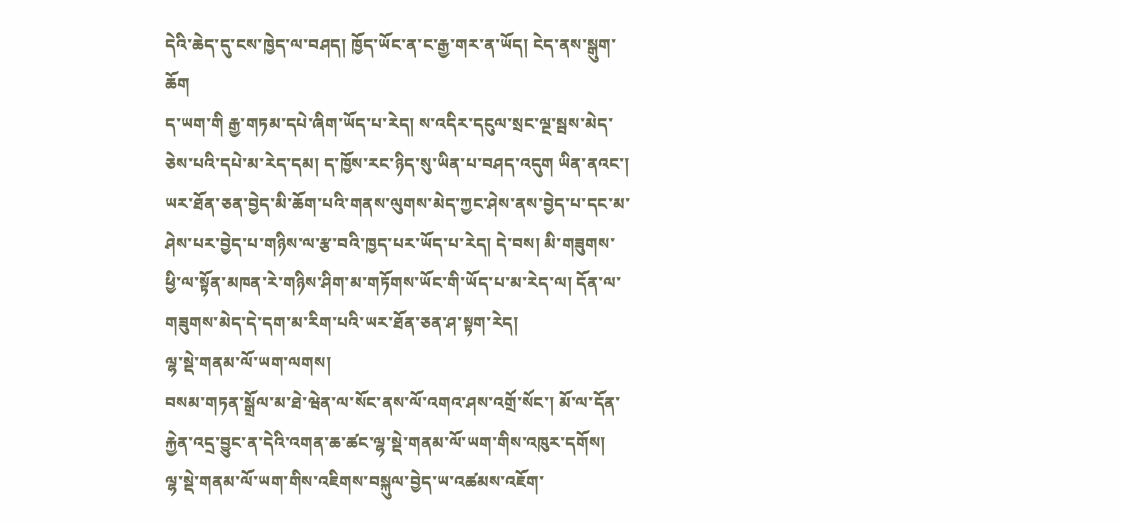དེའི་ཆེད་དུ་ངས་ཁྱེད་ལ་བཤད། ཁྱོད་ཡོང་ན་ང་རྒྱ་གར་ན་ཡོད། ངེད་ནས་སྒུག་ཆོག
ད་ཡག་གི རྒྱ་གཏམ་དཔེ་ཞིག་ཡོད་པ་རེད། ས་འདིར་དངུལ་སྲང་ལྔ་སྦས་མེད་ཅེས་པའི་དཔེ་མ་རེད་དམ། ད་ཁྱོས་རང་ཉིད་སུ་ཡིན་པ་བཤད་འདུག ཡིན་ནའང་། ཡར་ཐོན་ཅན་བྱེད་མི་ཆོག་པའི་གནས་ལུགས་མེད་ཀྱང་ཤེས་ནས་བྱེད་པ་དང་མ་ཤེས་པར་བྱེད་པ་གཉིས་ལ་རྩ་བའི་ཁྱད་པར་ཡོད་པ་རེད། དེ་བས། མི་གཟུགས་ཕྱི་ལ་སྟོན་མཁན་རེ་གཉིས་ཤིག་མ་གཏོགས་ཡོང་གི་ཡོད་པ་མ་རེད་ལ། དོན་ལ་གཟུགས་མེད་དེ་དག་མ་རིག་པའི་ཡར་ཐོན་ཅན་ཤ་སྟག་རེད།
ལྷ་སྡེ་གནམ་ལོ་ཡག་ལགས།
བསམ་གཏན་སྒྲོལ་མ་ཐེ་ཝེན་ལ་སོང་ནས་ལོ་འགའ་ཤས་འགྲོ་སོང་། མོ་ལ་དོན་རྐྱེན་འདྲ་བྱུང་ན་དེའི་འགན་ཆ་ཚང་ལྷ་སྡེ་གནམ་ལོ་ཡག་གིས་འཁུར་དགོས།
ལྷ་སྡེ་གནམ་ལོ་ཡག་གིས་འཇིགས་བསྐུལ་བྱེད་ཡ་འཚམས་འཇོག་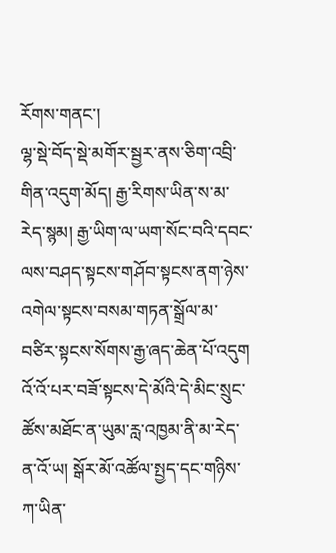རོགས་གནང་།
ལྷ་སྡེ་བོད་སྡེ་མགོར་སྦྱར་ནས་ཅིག་འབྲི་གིན་འདུག་མོད། རྒྱ་རིགས་ཡིན་ས་མ་རེད་སྙམ། རྒྱ་ཡིག་ལ་ཡག་སོང་བའི་དབང་ལས་བཤད་སྟངས་གཤོབ་སྟངས་ནག་ཉེས་འགེལ་སྟངས་བསམ་གཏན་སྒྲོལ་མ་བཙིར་སྟངས་སོགས་རྒྱ་ཞད་ཆེན་པོ་འདུག འོ་འོ་པར་བཟོ་སྟངས་དེ་མོའི་དེ་མིང་སྲུང་ཚོས་མཐོང་ན་ཡུམ་རླ་འཁྱམ་ནི་མ་རེད་ན་འོ་ཡ། སྒོར་མོ་འཚོལ་སྤྱད་དང་གཉིས་ཀ་ཡིན་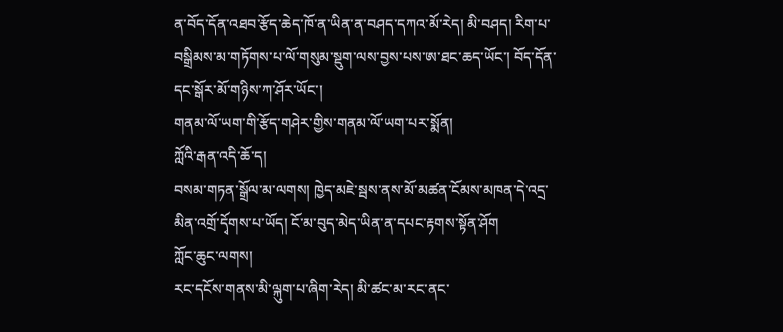ན་བོད་དོན་འཐབ་རྩོད་ཆེད་ཁོ་ན་ཡིན་ན་བཤད་དཀའ་མོ་རེད། མི་བཤད། རིག་པ་བསྒྲིམས་མ་གཏོགས་པ་ལོ་གསུམ་སྡུག་ལས་བྱས་པས་ཨ་ཐང་ཆད་ཡོང་། བོད་དོན་དང་སྒོར་མོ་གཉིས་ཀ་ཤོར་ཡོང་།
གནམ་ལོ་ཡག་གི་རྩོད་གཤེར་གྱིས་གནམ་ལོ་ཡག་པར་སྨོན།
ཀློའི་རྒན་འདི་ཆོ་ད།
བསམ་གཏན་སྒྲོལ་མ་ལགས། ཁྱེད་མཇེ་སྦས་ནས་མོ་མཚན་ངོམས་མཁན་དེ་འདྲ་མིན་འགྲོ་དྭོགས་པ་ཡོད། ངོ་མ་བུད་མེད་ཡིན་ན་དཔང་རྟགས་སྟོན་ཤོག
ཀློང་ཆུང་ལགས།
རང་དངོས་གནས་མི་ལྐུག་པ་ཞིག་རེད། མི་ཚང་མ་རང་ནང་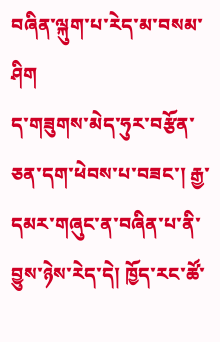བཞིན་ལྐུག་པ་རེད་མ་བསམ་ཤིག
ད་གཟུགས་མེད་ཧུར་བརྩོན་ཅན་དག་ཕེབས་པ་བཟང་། རྒྱ་དམར་གཞུང་ན་བཞིན་པ་ནི་བྱུས་ཉེས་རེད་དེ། ཁྱོད་རང་ཚོ་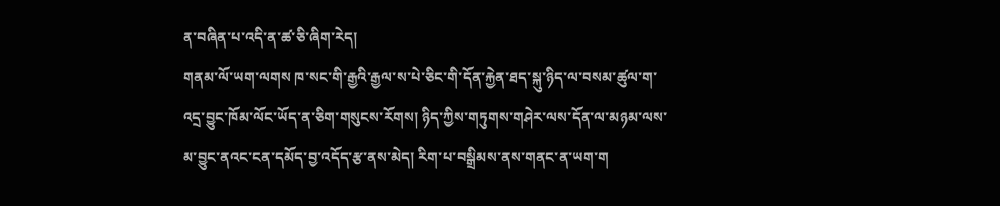ན་བཞིན་པ་འདི་ན་ཚ་ཅི་ཞིག་རེད།
གནམ་ལོ་ཡག་ལགས ཁ་སང་གི་རྒྱའི་རྒྱལ་ས་པེ་ཅིང་གི་དོན་རྐྱེན་ཐད་སྐུ་ཉིད་ལ་བསམ་ཚུལ་ག་འདྲ་བྱུང་ཁོམ་ལོང་ཡོད་ན་ཅིག་གསུངས་རོགས། ཉིད་ཀྱིས་གཏུགས་གཤེར་ལས་དོན་ལ་མཉམ་ལས་མ་བྱུང་ནའང་ངན་དམོད་བྱ་འདོད་རྩ་ནས་མེད། རིག་པ་བསྒྲིམས་ནས་གནང་ན་ཡག་ག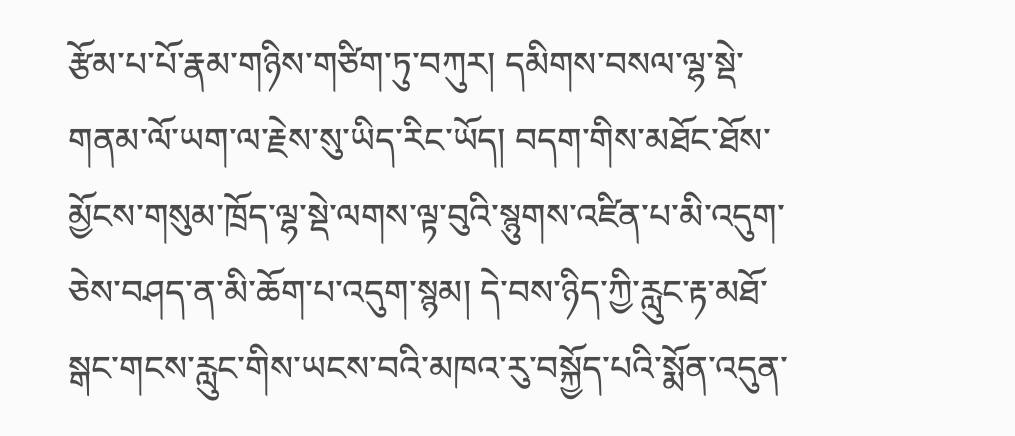རྩོམ་པ་པོ་རྣམ་གཉིས་གཙིག་ཏུ་བཀུར། དམིགས་བསལ་ལྷ་སྡེ་གནམ་ལོ་ཡག་ལ་རྗེས་སུ་ཡིད་རིང་ཡོད། བདག་གིས་མཐོང་ཐོས་མྱོངས་གསུམ་ཁྲོད་ལྷ་སྡེ་ལགས་ལྟ་བུའི་སྙུགས་འཛིན་པ་མི་འདུག་ཅེས་བཤད་ན་མི་ཆོག་པ་འདུག་སྙམ། དེ་བས་ཉིད་ཀྱི་རླུང་རྟ་མཐོ་སྒང་གངས་རླུང་གིས་ཡངས་བའི་མཁའ་རུ་བསྐྱོད་པའི་སྨོན་འདུན་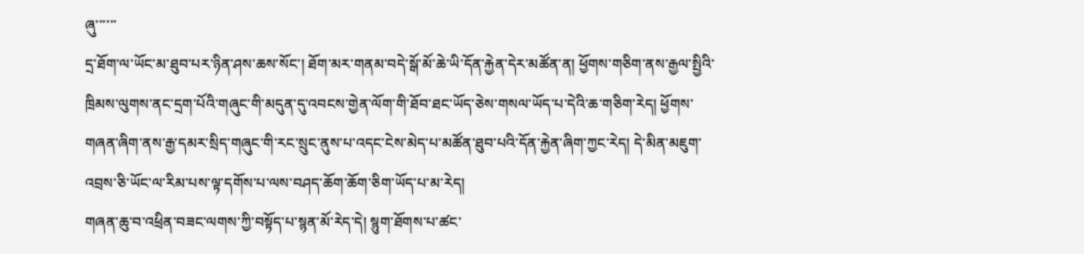ཞུ་་་་་་
དྲ་ཐོག་ལ་ཡོང་མ་ཐུབ་པར་ཉིན་ཤས་ཆས་སོང་། ཐོག་མར་གནམ་བདེ་སྒོ་མོ་ཆེ་ཡི་དོན་རྐྱེན་དེར་མཚོན་ན། ཕྱོགས་གཅིག་ནས་རྒྱལ་སྤྱིའི་ཁྲིམས་ལུགས་ནང་དྲག་པོའི་གཞུང་གི་མདུན་དུ་འབངས་གྱེན་ལོག་གི་ཐོབ་ཐང་ཡོད་ཅེས་གསལ་ཡོད་པ་དེའི་ཆ་གཅིག་རེད། ཕྱོགས་གཞན་ཞིག་ནས་རྒྱ་དམར་སྲིད་གཞུང་གི་རང་སྲུང་ནུས་པ་འདང་ངེས་མེད་པ་མཚོན་ཐུབ་པའི་དོན་རྐྱེན་ཞིག་ཀྱང་རེད། དེ་མིན་མཇུག་འབྲས་ཅི་ཡོང་ལ་རིམ་པས་ལྟ་དགོས་པ་ལས་བཤད་ཆོག་ཆོག་ཅིག་ཡོད་པ་མ་རེད།
གཞན་ཆུ་བ་འཕྲིན་བཟང་ལགས་ཀྱི་བསྟོད་པ་སྙན་མོ་རེད་དེ། སྙུག་ཐོགས་པ་ཚང་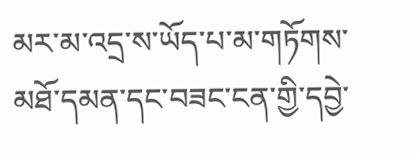མར་མ་འདྲ་ས་ཡོད་པ་མ་གཏོགས་མཐོ་དམན་དང་བཟང་ངན་གྱི་དབྱེ་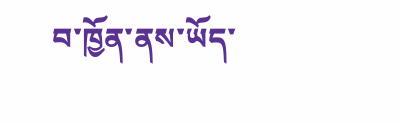བ་ཁྱོན་ནས་ཡོད་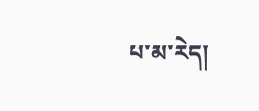པ་མ་རེད།